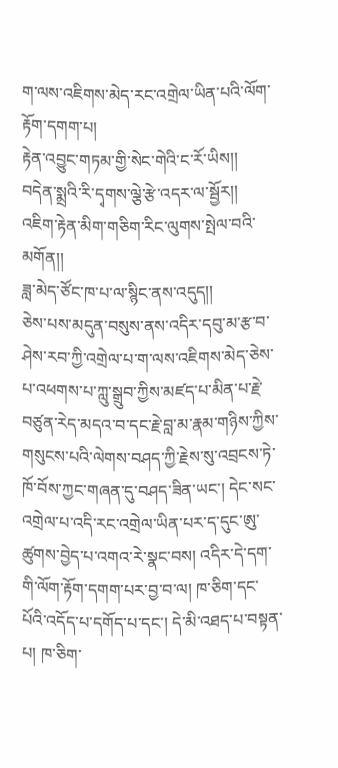ག་ལས་འཇིགས་མེད་རང་འགྲེལ་ཡིན་པའི་ལོག་རྟོག་དགག་པ།
རྟེན་འབྱུང་གཏམ་གྱི་སེང་གེའི་ང་རོ་ཡིས།།
བདེན་སྨྲའི་རི་དྭགས་ལྕེ་རྩེ་འདར་ལ་སྦྱོར།།
འཇིག་རྟེན་མིག་གཅིག་རིང་ལུགས་སྤེལ་བའི་མགོན།།
ཟླ་མེད་ཙོང་ཁ་པ་ལ་སྙིང་ནས་འདུད།།
ཅེས་པས་མདུན་བསུས་ནས་འདིར་དབུ་མ་རྩ་བ་ཤེས་རབ་ཀྱི་འགྲེལ་པ་ག་ལས་འཇིགས་མེད་ཅེས་པ་འཕགས་པ་ཀླུ་སྒྲུབ་ཀྱིས་མཛད་པ་མིན་པ་རྗེ་བཙུན་རེད་མདའ་བ་དང་རྗེ་བླ་མ་རྣམ་གཉིས་ཀྱིས་གསུངས་པའི་ལེགས་བཤད་ཀྱི་རྗེས་སུ་འབྲངས་ཏེ་ཁོ་བོས་ཀྱང་གཞན་དུ་བཤད་ཟིན་ཡང་། དེང་སང་འགྲེལ་པ་འདི་རང་འགྲེལ་ཡིན་པར་ད་དུང་ཨུ་ཚུགས་བྱེད་པ་འགའ་རེ་སྣང་བས། འདིར་དེ་དག་གི་ལོག་རྟོག་དགག་པར་བྱ་བ་ལ། ཁ་ཅིག་དང་པོའི་འདོད་པ་དགོད་པ་དང་། དེ་མི་འཐད་པ་བསྟན་པ། ཁ་ཅིག་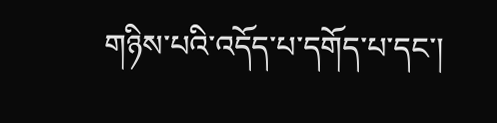གཉིས་པའི་འདོད་པ་དགོད་པ་དང་།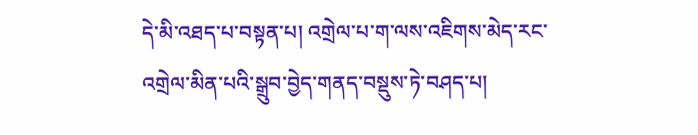དེ་མི་འཐད་པ་བསྟན་པ། འགྲེལ་པ་ག་ལས་འཇིགས་མེད་རང་འགྲེལ་མིན་པའི་སྒྲུབ་བྱེད་གནད་བསྡུས་ཏེ་བཤད་པ།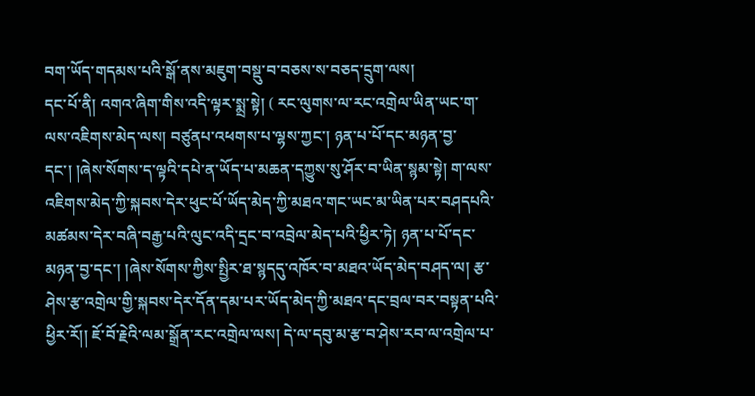བག་ཡོད་གདམས་པའི་སྒོ་ནས་མཇུག་བསྡུ་བ་བཅས་ས་བཅད་དྲུག་ལས།
དང་པོ་ནི། འགའ་ཞིག་གིས་འདི་ལྟར་སྨྲ་སྟེ། ( རང་ལུགས་ལ་རང་འགྲེལ་ཡིན་ཡང་ག་ལས་འཇིགས་མེད་ལས། བཙུནཔ་འཕགས་པ་ལྷས་ཀྱང་། ཉན་པ་པོ་དང་མཉན་བྱ་དང་། །ཞེས་སོགས་ད་ལྟའི་དཔེ་ན་ཡོད་པ་མཆན་དཀྱུས་སུ་ཤོར་བ་ཡིན་སྙམ་སྟེ། ག་ལས་འཇིགས་མེད་ཀྱི་སྐབས་དེར་ཕུང་པོ་ཡོད་མེད་ཀྱི་མཐའ་གང་ཡང་མ་ཡིན་པར་བཤདཔའི་མཚམས་དེར་བཞི་བརྒྱ་པའི་ལུང་འདི་དྲང་བ་འབྲེལ་མེད་པའི་ཕྱིར་ཏེ། ཉན་པ་པོ་དང་མཉན་བྱ་དང་། །ཞེས་སོགས་ཀྱིས་སྤྱིར་ཐ་སྙདདུ་འཁོར་བ་མཐའ་ཡོད་མེད་བཤད་ལ། རྩ་ཤེས་རྩ་འགྲེལ་གྱི་སྐབས་དེར་དོན་དམ་པར་ཡོད་མེད་ཀྱི་མཐའ་དང་བྲལ་བར་བསྟན་པའི་ཕྱིར་རོ།། ཇོ་བོ་རྗེའི་ལམ་སྒྲོན་རང་འགྲེལ་ལས། དེ་ལ་དབུ་མ་རྩ་བ་ཤེས་རབ་ལ་འགྲེལ་པ་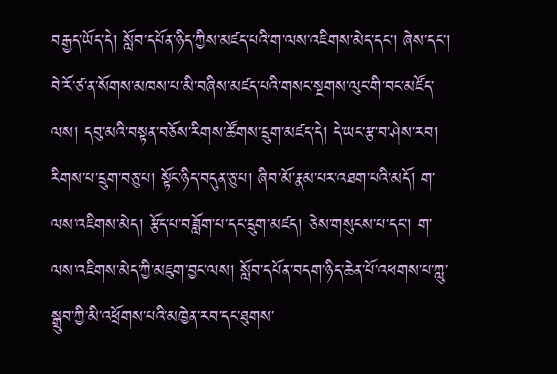བརྒྱད་ཡོད་དེ། སློབ་དཔོན་ཉིད་ཀྱིས་མཛད་པའི་ག་ལས་འཇིགས་མེད་དང་། ཞེས་དང་། བེ་རོ་ཙ་ན་སོགས་མཁས་པ་མི་བཞིས་མཛད་པའི་གསང་སྔགས་ལུང་གི་བང་མཛོད་ལས། དབུ་མའི་བསྟན་བཅོས་རིགས་ཚོགས་དྲུག་མཛད་དེ། དེ་ཡང་རྩ་བ་ཤེས་རབ། རིགས་པ་དྲུག་བཅུ་པ། སྟོང་ཉིད་བདུན་ཅུ་པ། ཞིབ་མོ་རྣམ་པར་འཐག་པའི་མདོ། ག་ལས་འཇིགས་མེད། རྩོད་པ་བཟློག་པ་དང་དྲུག་མཛད། ཅེས་གསུངས་པ་དང་། ག་ལས་འཇིགས་མེད་ཀྱི་མཇུག་བྱང་ལས། སློབ་དཔོན་བདག་ཉིད་ཆེན་པོ་འཕགས་པ་ཀླུ་སྒྲུབ་ཀྱི་མི་འཕྲོགས་པའི་མཁྱེན་རབ་དང་ཐུགས་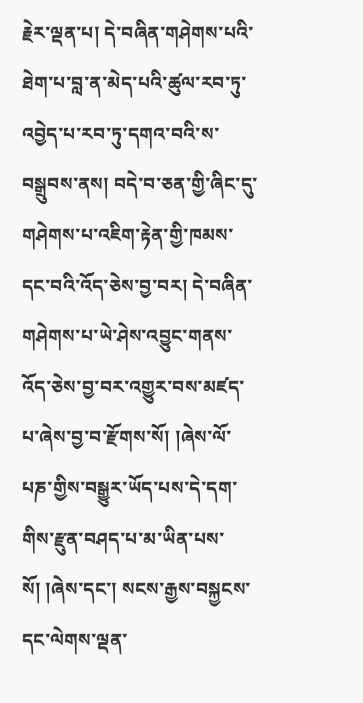རྗེར་ལྡན་པ། དེ་བཞིན་གཤེགས་པའི་ཐེག་པ་བླ་ན་མེད་པའི་ཚུལ་རབ་ཏུ་འབྱེད་པ་རབ་ཏུ་དགའ་བའི་ས་བསྒྲུབས་ནས། བདེ་བ་ཅན་གྱི་ཞིང་དུ་གཤེགས་པ་འཇིག་རྟེན་གྱི་ཁམས་དང་བའི་འོད་ཅེས་བྱ་བར། དེ་བཞིན་གཤེགས་པ་ཡེ་ཤེས་འབྱུང་གནས་འོད་ཅེས་བྱ་བར་འགྱུར་བས་མཛད་པ་ཞེས་བྱ་བ་རྫོགས་སོ། །ཞེས་ལོ་པཎ་གྱིས་བསྒྱུར་ཡོད་པས་དེ་དག་གིས་རྫུན་བཤད་པ་མ་ཡིན་པས་སོ། །ཞེས་དང་། སངས་རྒྱས་བསྐྱངས་དང་ལེགས་ལྡན་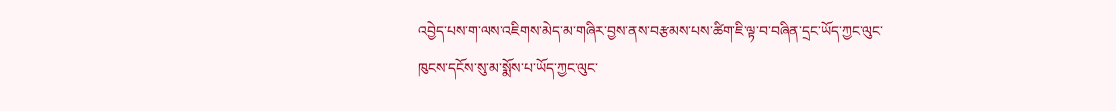འབྱེད་པས་ག་ལས་འཇིགས་མེད་མ་གཞིར་བྱས་ནས་བརྩམས་པས་ཚིག་ཇི་ལྟ་བ་བཞིན་དྲང་ཡོད་ཀྱང་ལུང་ཁུངས་དངོས་སུ་མ་སྨོས་པ་ཡོད་ཀྱང་ལུང་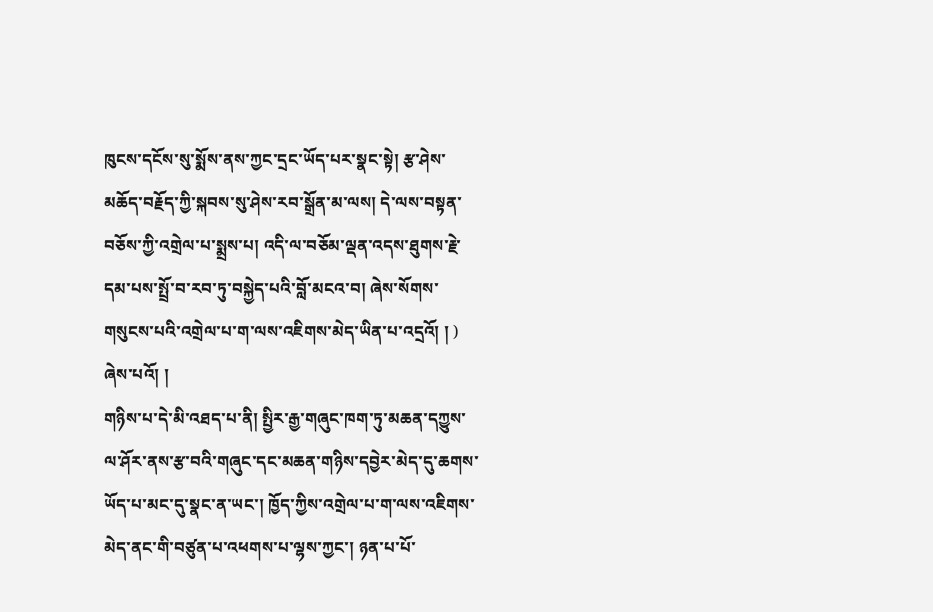ཁུངས་དངོས་སུ་སྨོས་ནས་ཀྱང་དྲང་ཡོད་པར་སྣང་སྟེ། རྩ་ཤེས་མཆོད་བརྗོད་ཀྱི་སྐབས་སུ་ཤེས་རབ་སྒྲོན་མ་ལས། དེ་ལས་བསྟན་བཅོས་ཀྱི་འགྲེལ་པ་སྨྲས་པ། འདི་ལ་བཅོམ་ལྡན་འདས་ཐུགས་རྗེ་དམ་པས་སྤྲོ་བ་རབ་ཏུ་བསྐྱེད་པའི་བློ་མངའ་བ། ཞེས་སོགས་གསུངས་པའི་འགྲེལ་པ་ག་ལས་འཇིགས་མེད་ཡིན་པ་འདྲའོ། ། ) ཞེས་པའོ། །
གཉིས་པ་དེ་མི་འཐད་པ་ནི། སྤྱིར་རྒྱ་གཞུང་ཁག་ཏུ་མཆན་དཀྱུས་ལ་ཤོར་ནས་རྩ་བའི་གཞུང་དང་མཆན་གཉིས་དབྱེར་མེད་དུ་ཆགས་ཡོད་པ་མང་དུ་སྣང་ན་ཡང་། ཁྱོད་ཀྱིས་འགྲེལ་པ་ག་ལས་འཇིགས་མེད་ནང་གི་བཙུན་པ་འཕགས་པ་ལྷས་ཀྱང་། ཉན་པ་པོ་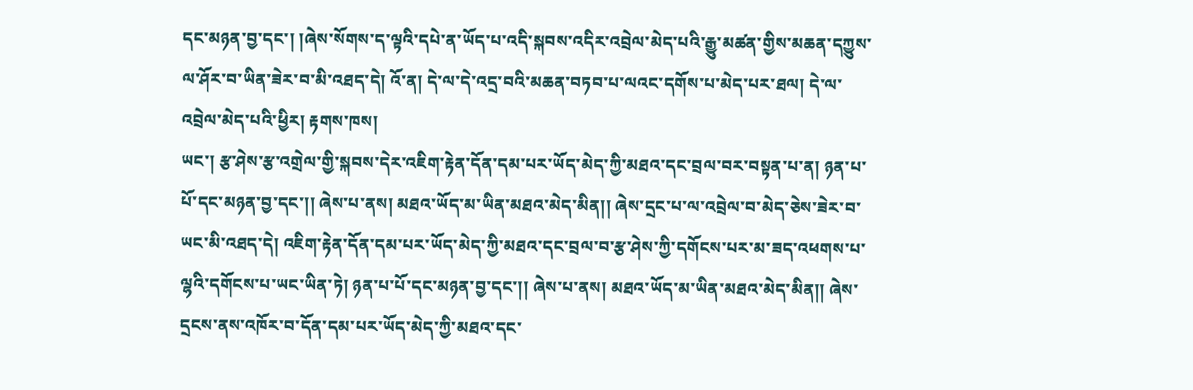དང་མཉན་བྱ་དང་། །ཞེས་སོགས་ད་ལྟའི་དཔེ་ན་ཡོད་པ་འདི་སྐབས་འདིར་འབྲེལ་མེད་པའི་རྒྱུ་མཚན་གྱིས་མཆན་དཀྱུས་ལ་ཤོར་བ་ཡིན་ཟེར་བ་མི་འཐད་དེ། འོ་ན། དེ་ལ་དེ་འདྲ་བའི་མཆན་བཏབ་པ་ལའང་དགོས་པ་མེད་པར་ཐལ། དེ་ལ་འབྲེལ་མེད་པའི་ཕྱིར། རྟགས་ཁས།
ཡང་། རྩ་ཤེས་རྩ་འགྲེལ་གྱི་སྐབས་དེར་འཇིག་རྟེན་དོན་དམ་པར་ཡོད་མེད་ཀྱི་མཐའ་དང་བྲལ་བར་བསྟན་པ་ན། ཉན་པ་པོ་དང་མཉན་བྱ་དང་།། ཞེས་པ་ནས། མཐའ་ཡོད་མ་ཡིན་མཐའ་མེད་མིན།། ཞེས་དྲང་པ་ལ་འབྲེལ་བ་མེད་ཅེས་ཟེར་བ་ཡང་མི་འཐད་དེ། འཇིག་རྟེན་དོན་དམ་པར་ཡོད་མེད་ཀྱི་མཐའ་དང་བྲལ་བ་རྩ་ཤེས་ཀྱི་དགོངས་པར་མ་ཟད་འཕགས་པ་ལྷའི་དགོངས་པ་ཡང་ཡིན་ཏེ། ཉན་པ་པོ་དང་མཉན་བྱ་དང་།། ཞེས་པ་ནས། མཐའ་ཡོད་མ་ཡིན་མཐའ་མེད་མིན།། ཞེས་དྲངས་ནས་འཁོར་བ་དོན་དམ་པར་ཡོད་མེད་ཀྱི་མཐའ་དང་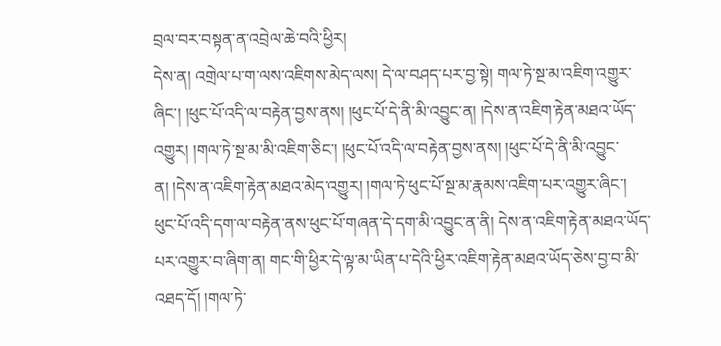བྲལ་བར་བསྟན་ན་འབྲེལ་ཆེ་བའི་ཕྱིར།
དེས་ན། འགྲེལ་པ་ག་ལས་འཇིགས་མེད་ལས། དེ་ལ་བཤད་པར་བྱ་སྟེ། གལ་ཏེ་སྔ་མ་འཇིག་འགྱུར་ཞིང་། །ཕུང་པོ་འདི་ལ་བརྟེན་བྱས་ནས། །ཕུང་པོ་དེ་ནི་མི་འབྱུང་ན། །དེས་ན་འཇིག་རྟེན་མཐའ་ཡོད་འགྱུར། །གལ་ཏེ་སྔ་མ་མི་འཇིག་ཅིང་། །ཕུང་པོ་འདི་ལ་བརྟེན་བྱས་ནས། །ཕུང་པོ་དེ་ནི་མི་འབྱུང་ན། །དེས་ན་འཇིག་རྟེན་མཐའ་མེད་འགྱུར། །གལ་ཏེ་ཕུང་པོ་སྔ་མ་རྣམས་འཇིག་པར་འགྱུར་ཞིང་། ཕུང་པོ་འདི་དག་ལ་བརྟེན་ནས་ཕུང་པོ་གཞན་དེ་དག་མི་འབྱུང་ན་ནི། དེས་ན་འཇིག་རྟེན་མཐའ་ཡོད་པར་འགྱུར་བ་ཞིག་ན། གང་གི་ཕྱིར་དེ་ལྟ་མ་ཡིན་པ་དེའི་ཕྱིར་འཇིག་རྟེན་མཐའ་ཡོད་ཅེས་བྱ་བ་མི་འཐད་དོ། །གལ་ཏེ་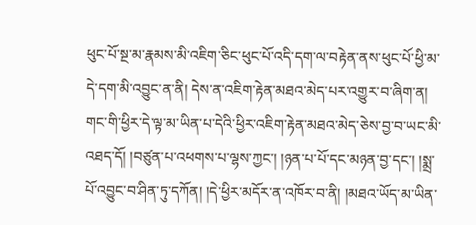ཕུང་པོ་སྔ་མ་རྣམས་མི་འཇིག་ཅིང་ཕུང་པོ་འདི་དག་ལ་བརྟེན་ནས་ཕུང་པོ་ཕྱི་མ་དེ་དག་མི་འབྱུང་ན་ནི། དེས་ན་འཇིག་རྟེན་མཐའ་མེད་པར་འགྱུར་བ་ཞིག་ན། གང་གི་ཕྱིར་དེ་ལྟ་མ་ཡིན་པ་དེའི་ཕྱིར་འཇིག་རྟེན་མཐའ་མེད་ཅེས་བྱ་བ་ཡང་མི་འཐད་དོ། །བཙུན་པ་འཕགས་པ་ལྷས་ཀྱང་། །ཉན་པ་པོ་དང་མཉན་བྱ་དང་། །སྨྲ་པོ་འབྱུང་བ་ཤིན་ཏུ་དཀོན། །དེ་ཕྱིར་མདོར་ན་འཁོར་བ་ནི། །མཐའ་ཡོད་མ་ཡིན་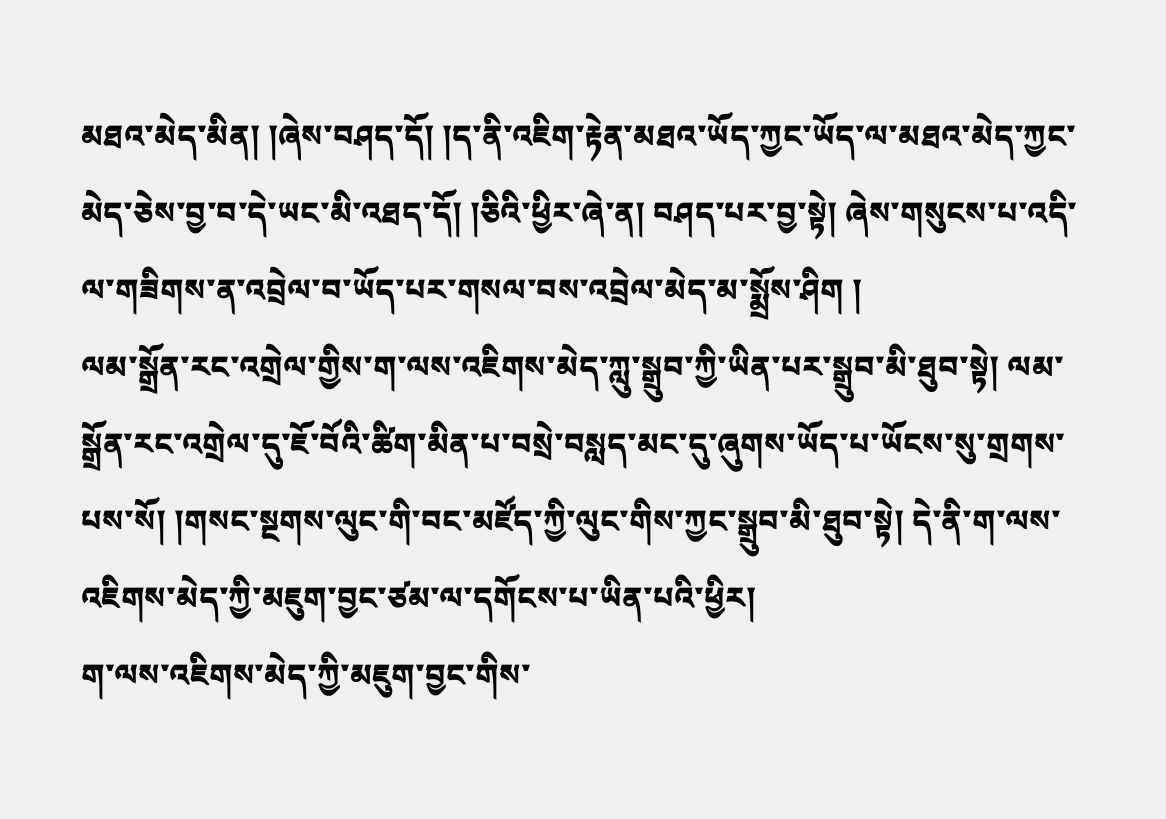མཐའ་མེད་མིན། །ཞེས་བཤད་དོ། །ད་ནི་འཇིག་རྟེན་མཐའ་ཡོད་ཀྱང་ཡོད་ལ་མཐའ་མེད་ཀྱང་མེད་ཅེས་བྱ་བ་དེ་ཡང་མི་འཐད་དོ། །ཅིའི་ཕྱིར་ཞེ་ན། བཤད་པར་བྱ་སྟེ། ཞེས་གསུངས་པ་འདི་ལ་གཟིགས་ན་འབྲེལ་བ་ཡོད་པར་གསལ་བས་འབྲེལ་མེད་མ་སྨྲོས་ཤིག །
ལམ་སྒྲོན་རང་འགྲེལ་གྱིས་ག་ལས་འཇིགས་མེད་ཀླུ་སྒྲུབ་ཀྱི་ཡིན་པར་སྒྲུབ་མི་ཐུབ་སྟེ། ལམ་སྒྲོན་རང་འགྲེལ་དུ་ཇོ་བོའི་ཚིག་མིན་པ་བསྲེ་བསླད་མང་དུ་ཞུགས་ཡོད་པ་ཡོངས་སུ་གྲགས་པས་སོ། །གསང་སྔགས་ལུང་གི་བང་མཛོད་ཀྱི་ལུང་གིས་ཀྱང་སྒྲུབ་མི་ཐུབ་སྟེ། དེ་ནི་ག་ལས་འཇིགས་མེད་ཀྱི་མཇུག་བྱང་ཙམ་ལ་དགོངས་པ་ཡིན་པའི་ཕྱིར།
ག་ལས་འཇིགས་མེད་ཀྱི་མཇུག་བྱང་གིས་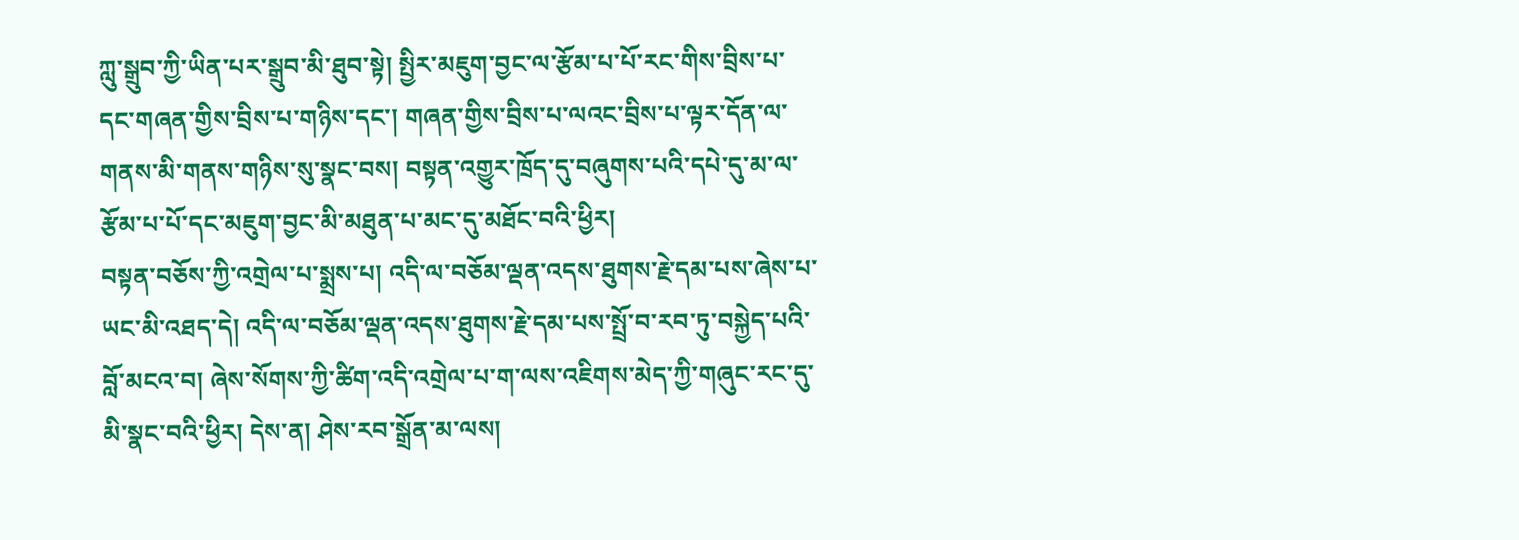ཀླུ་སྒྲུབ་ཀྱི་ཡིན་པར་སྒྲུབ་མི་ཐུབ་སྟེ། སྤྱིར་མཇུག་བྱང་ལ་རྩོམ་པ་པོ་རང་གིས་བྲིས་པ་དང་གཞན་གྱིས་བྲིས་པ་གཉིས་དང་། གཞན་གྱིས་བྲིས་པ་ལའང་བྲིས་པ་ལྟར་དོན་ལ་གནས་མི་གནས་གཉིས་སུ་སྣང་བས། བསྟན་འགྱུར་ཁྲོད་དུ་བཞུགས་པའི་དཔེ་དུ་མ་ལ་རྩོམ་པ་པོ་དང་མཇུག་བྱང་མི་མཐུན་པ་མང་དུ་མཐོང་བའི་ཕྱིར།
བསྟན་བཅོས་ཀྱི་འགྲེལ་པ་སྨྲས་པ། འདི་ལ་བཅོམ་ལྡན་འདས་ཐུགས་རྗེ་དམ་པས་ཞེས་པ་ཡང་མི་འཐད་དེ། འདི་ལ་བཅོམ་ལྡན་འདས་ཐུགས་རྗེ་དམ་པས་སྤྲོ་བ་རབ་ཏུ་བསྐྱེད་པའི་བློ་མངའ་བ། ཞེས་སོགས་ཀྱི་ཚིག་འདི་འགྲེལ་པ་ག་ལས་འཇིགས་མེད་ཀྱི་གཞུང་རང་དུ་མི་སྣང་བའི་ཕྱིར། དེས་ན། ཤེས་རབ་སྒྲོན་མ་ལས།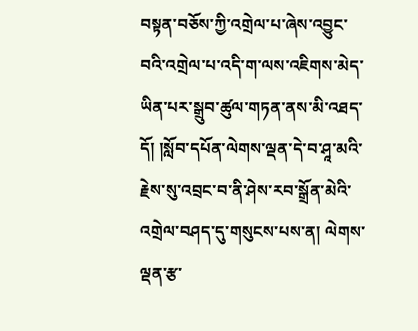བསྟན་བཅོས་ཀྱི་འགྲེལ་པ་ཞེས་འབྱུང་བའི་འགྲེལ་པ་འདི་ག་ལས་འཇིགས་མེད་ཡིན་པར་སྒྲུབ་ཚུལ་གཏན་ནས་མི་འཐད་དོ། །སློབ་དཔོན་ལེགས་ལྡན་དེ་བ་ཤཱ་མའི་རྗེས་སུ་འབྲང་བ་ནི་ཤེས་རབ་སྒྲོན་མེའི་འགྲེལ་བཤད་དུ་གསུངས་པས་ན། ལེགས་ལྡན་རྩ་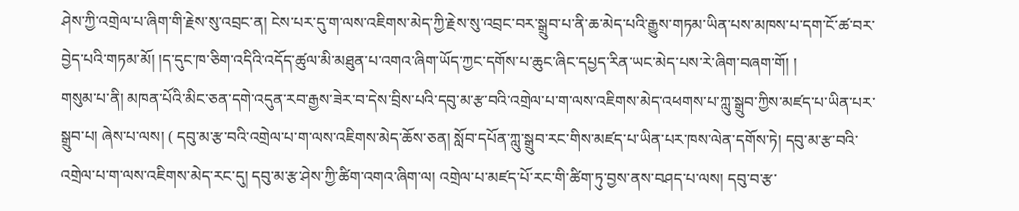ཤེས་ཀྱི་འགྲེལ་པ་ཞིག་གི་རྗེས་སུ་འབྲང་ན། ངེས་པར་དུ་ག་ལས་འཇིགས་མེད་ཀྱི་རྗེས་སུ་འབྲང་བར་སྒྲུབ་པ་ནི་ཆ་མེད་པའི་རྒྱུས་གཏམ་ཡིན་པས་མཁས་པ་དག་ངོ་ཚ་བར་བྱེད་པའི་གཏམ་མོ། །ད་དུང་ཁ་ཅིག་འདིའི་འདོད་ཚུལ་མི་མཐུན་པ་འགའ་ཞིག་ཡོད་ཀྱང་དགོས་པ་ཆུང་ཞིང་དཔྱད་རིན་ཡང་མེད་པས་རེ་ཞིག་བཞག་གོ། །
གསུམ་པ་ནི། མཁན་པོའི་མིང་ཅན་དགེ་འདུན་རབ་རྒྱས་ཟེར་བ་དེས་བྲིས་པའི་དབུ་མ་རྩ་བའི་འགྲེལ་པ་ག་ལས་འཇིགས་མེད་འཕགས་པ་ཀླུ་སྒྲུབ་ཀྱིས་མཛད་པ་ཡིན་པར་སྒྲུབ་པ། ཞེས་པ་ལས། ( དབུ་མ་རྩ་བའི་འགྲེལ་པ་ག་ལས་འཇིགས་མེད་ཆོས་ཅན། སློབ་དཔོན་ཀླུ་སྒྲུབ་རང་གིས་མཛད་པ་ཡིན་པར་ཁས་ལེན་དགོས་ཏེ། དབུ་མ་རྩ་བའི་འགྲེལ་པ་ག་ལས་འཇིགས་མེད་རང་དུ། དབུ་མ་རྩ་ཤེས་ཀྱི་ཚིག་འགའ་ཞིག་ལ། འགྲེལ་པ་མཛད་པོ་རང་གི་ཚིག་ཏུ་བྱས་ནས་བཤད་པ་ལས། དབུ་བ་རྩ་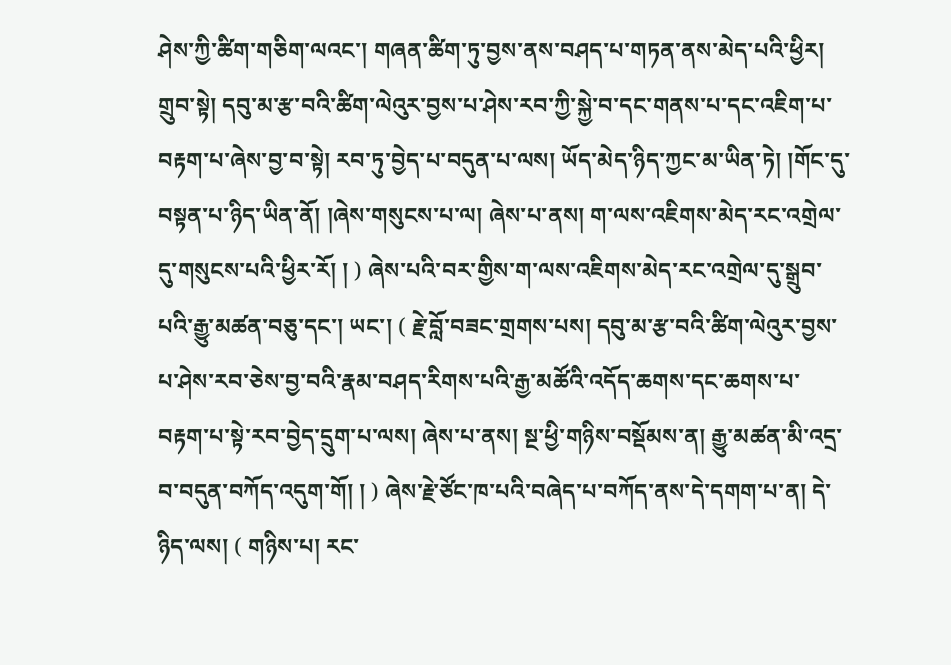ཤེས་ཀྱི་ཚིག་གཅིག་ལའང་། གཞན་ཚིག་ཏུ་བྱས་ནས་བཤད་པ་གཏན་ནས་མེད་པའི་ཕྱིར། གྲུབ་སྟེ། དབུ་མ་རྩ་བའི་ཚིག་ལེའུར་བྱས་པ་ཤེས་རབ་ཀྱི་སྐྱེ་བ་དང་གནས་པ་དང་འཇིག་པ་བརྟག་པ་ཞེས་བྱ་བ་སྟེ། རབ་ཏུ་བྱེད་པ་བདུན་པ་ལས། ཡོད་མེད་ཉིད་ཀྱང་མ་ཡིན་ཏེ། །གོང་དུ་བསྟན་པ་ཉིད་ཡིན་ནོ། །ཞེས་གསུངས་པ་ལ། ཞེས་པ་ནས། ག་ལས་འཇིགས་མེད་རང་འགྲེལ་དུ་གསུངས་པའི་ཕྱིར་རོ། ། ) ཞེས་པའི་བར་གྱིས་ག་ལས་འཇིགས་མེད་རང་འགྲེལ་དུ་སྒྲུབ་པའི་རྒྱུ་མཚན་བཅུ་དང་། ཡང་། ( རྗེ་བློ་བཟང་གྲགས་པས། དབུ་མ་རྩ་བའི་ཚིག་ལེའུར་བྱས་པ་ཤེས་རབ་ཅེས་བྱ་བའི་རྣམ་བཤད་རིགས་པའི་རྒྱ་མཚོའི་འདོད་ཆགས་དང་ཆགས་པ་བརྟག་པ་སྟེ་རབ་བྱེད་དྲུག་པ་ལས། ཞེས་པ་ནས། སྔ་ཕྱི་གཉིས་བསྡོམས་ན། རྒྱུ་མཚན་མི་འདྲ་བ་བདུན་བཀོད་འདུག་གོ། ། ) ཞེས་རྗེ་ཙོང་ཁ་པའི་བཞེད་པ་བཀོད་ནས་དེ་དགག་པ་ན། དེ་ཉིད་ལས། ( གཉིས་པ། རང་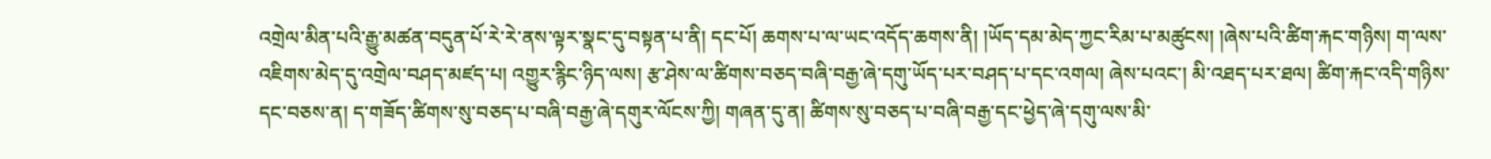འགྲེལ་མིན་པའི་རྒྱུ་མཚན་བདུན་པོ་རེ་རེ་ནས་ལྟར་སྣང་དུ་བསྟན་པ་ནི། དང་པོ། ཆགས་པ་ལ་ཡང་འདོད་ཆགས་ནི། །ཡོད་དམ་མེད་ཀྱང་རིམ་པ་མཚུངས། །ཞེས་པའི་ཚིག་རྐང་གཉིས། ག་ལས་འཇིགས་མེད་དུ་འགྲེལ་བཤད་མཛད་པ། འགྱུར་རྙིང་ཉིད་ལས། རྩ་ཤེས་ལ་ཚིགས་བཅད་བཞི་བརྒྱ་ཞེ་དགུ་ཡོད་པར་བཤད་པ་དང་འགལ། ཞེས་པའང་། མི་འཐད་པར་ཐལ། ཚིག་རྐང་འདི་གཉིས་དང་བཅས་ན། ད་གཟོད་ཚིགས་སུ་བཅད་པ་བཞི་བརྒྱ་ཞེ་དགུར་ལོངས་ཀྱི། གཞན་དུ་ན། ཚིགས་སུ་བཅད་པ་བཞི་བརྒྱ་དང་ཕྱེད་ཞེ་དགུ་ལས་མི་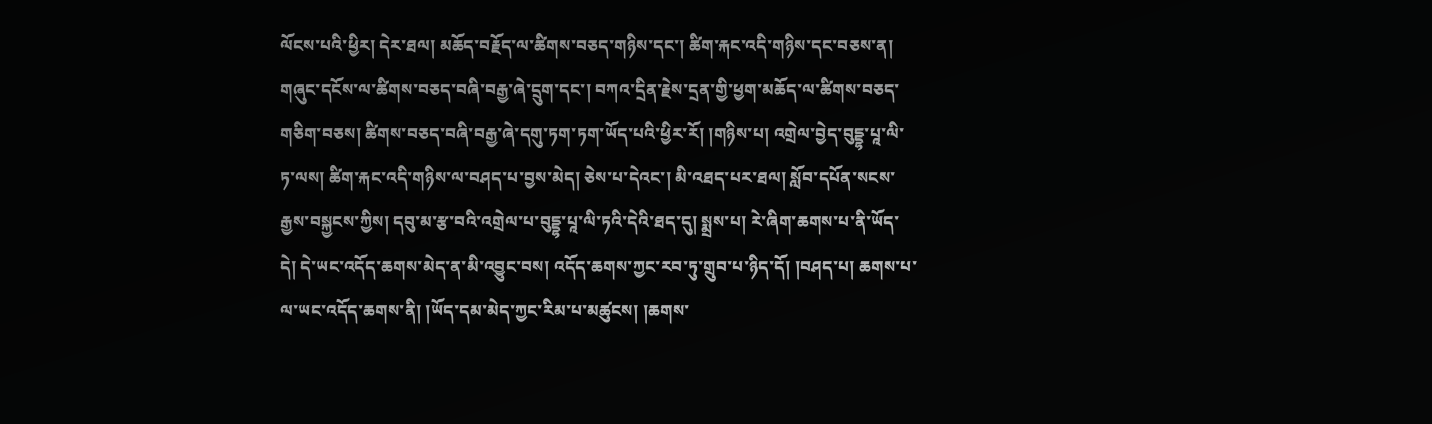ལོངས་པའི་ཕྱིར། དེར་ཐལ། མཆོད་བརྗོད་ལ་ཚིགས་བཅད་གཉིས་དང་། ཚིག་རྐང་འདི་གཉིས་དང་བཅས་ན། གཞུང་དངོས་ལ་ཚིགས་བཅད་བཞི་བརྒྱ་ཞེ་དྲུག་དང་། བཀའ་དྲིན་རྗེས་དྲན་གྱི་ཕྱག་མཆོད་ལ་ཚིགས་བཅད་གཅིག་བཅས། ཚིགས་བཅད་བཞི་བརྒྱ་ཞེ་དགུ་ཏག་ཏག་ཡོད་པའི་ཕྱིར་རོ། །གཉིས་པ། འགྲེལ་བྱེད་བུདྡྷ་པཱ་ལི་ཏ་ལས། ཚིག་རྐང་འདི་གཉིས་ལ་བཤད་པ་བྱས་མེད། ཅེས་པ་དེའང་། མི་འཐད་པར་ཐལ། སློབ་དཔོན་སངས་རྒྱས་བསྐྱངས་ཀྱིས། དབུ་མ་རྩ་བའི་འགྲེལ་པ་བུདྡྷ་པཱ་ལི་ཏའི་དེའི་ཐད་དུ། སྨྲས་པ། རེ་ཞིག་ཆགས་པ་ནི་ཡོད་དེ། དེ་ཡང་འདོད་ཆགས་མེད་ན་མི་འབྱུང་བས། འདོད་ཆགས་ཀྱང་རབ་ཏུ་གྲུབ་པ་ཉིད་དོ། །བཤད་པ། ཆགས་པ་ལ་ཡང་འདོད་ཆགས་ནི། །ཡོད་དམ་མེད་ཀྱང་རིམ་པ་མཚུངས། །ཆགས་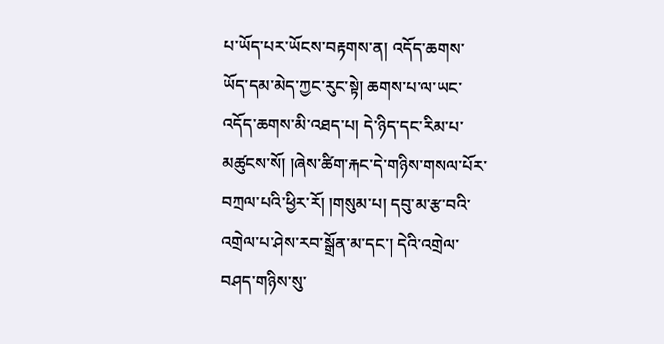པ་ཡོད་པར་ཡོངས་བརྟགས་ན། འདོད་ཆགས་ཡོད་དམ་མེད་ཀྱང་རུང་སྟེ། ཆགས་པ་ལ་ཡང་འདོད་ཆགས་མི་འཐད་པ། དེ་ཉིད་དང་རིམ་པ་མཚུངས་སོ། །ཞེས་ཚིག་རྐང་དེ་གཉིས་གསལ་པོར་བཀྲལ་པའི་ཕྱིར་རོ། །གསུམ་པ། དབུ་མ་རྩ་བའི་འགྲེལ་པ་ཤེས་རབ་སྒྲོན་མ་དང་། དེའི་འགྲེལ་བཤད་གཉིས་སུ་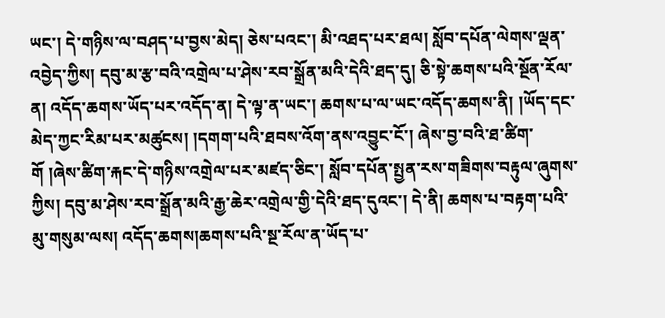ཡང་། དེ་གཉིས་ལ་བཤད་པ་བྱས་མེད། ཅེས་པའང་། མི་འཐད་པར་ཐལ། སློབ་དཔོན་ལེགས་ལྡན་འབྱེད་ཀྱིས། དབུ་མ་རྩ་བའི་འགྲེལ་པ་ཤེས་རབ་སྒྲོན་མའི་དེའི་ཐད་དུ། ཅི་སྟེ་ཆགས་པའི་སྔོན་རོལ་ན། འདོད་ཆགས་ཡོད་པར་འདོད་ན། དེ་ལྟ་ན་ཡང་། ཆགས་པ་ལ་ཡང་འདོད་ཆགས་ནི། །ཡོད་དང་མེད་ཀྱང་རིམ་པར་མཚུངས། །དགག་པའི་ཐབས་འོག་ནས་འབྱུང་ངོ་། ཞེས་བྱ་བའི་ཐ་ཚིག་གོ །ཞེས་ཚིག་རྐང་དེ་གཉིས་འགྲེལ་པར་མཛད་ཅིང་། སློབ་དཔོན་སྤྱན་རས་གཟིགས་བརྟུལ་ཞུགས་ཀྱིས། དབུ་མ་ཤེས་རབ་སྒྲོན་མའི་རྒྱ་ཆེར་འགྲེལ་གྱི་དེའི་ཐད་དུའང་། དེ་ནི། ཆགས་པ་བརྟག་པའི་མུ་གསུམ་ལས། འདོད་ཆགས།ཆགས་པའི་སྔ་རོལ་ན་ཡོད་པ་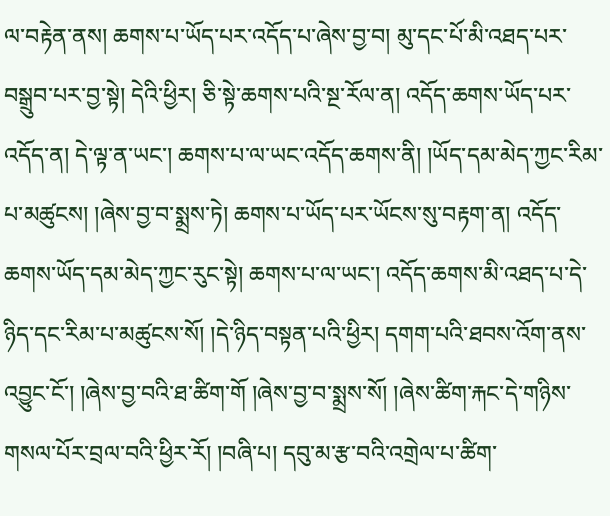ལ་བརྟེན་ནས། ཆགས་པ་ཡོད་པར་འདོད་པ་ཞེས་བྱ་བ། མུ་དང་པོ་མི་འཐད་པར་བསྒྲུབ་པར་བྱ་སྟེ། དེའི་ཕྱིར། ཅི་སྟེ་ཆགས་པའི་སྔ་རོལ་ན། འདོད་ཆགས་ཡོད་པར་འདོད་ན། དེ་ལྟ་ན་ཡང་། ཆགས་པ་ལ་ཡང་འདོད་ཆགས་ནི། །ཡོད་དམ་མེད་ཀྱང་རིམ་པ་མཚུངས། །ཞེས་བྱ་བ་སྨྲས་ཏེ། ཆགས་པ་ཡོད་པར་ཡོངས་སུ་བརྟག་ན། འདོད་ཆགས་ཡོད་དམ་མེད་ཀྱང་རུང་སྟེ། ཆགས་པ་ལ་ཡང་། འདོད་ཆགས་མི་འཐད་པ་དེ་ཉིད་དང་རིམ་པ་མཚུངས་སོ། །དེ་ཉིད་བསྟན་པའི་ཕྱིར། དགག་པའི་ཐབས་འོག་ནས་འབྱུང་ངོ་། །ཞེས་བྱ་བའི་ཐ་ཚིག་གོ །ཞེས་བྱ་བ་སྨྲས་སོ། །ཞེས་ཚིག་རྐང་དེ་གཉིས་གསལ་པོར་བྲལ་བའི་ཕྱིར་རོ། །བཞི་པ། དབུ་མ་རྩ་བའི་འགྲེལ་པ་ཚིག་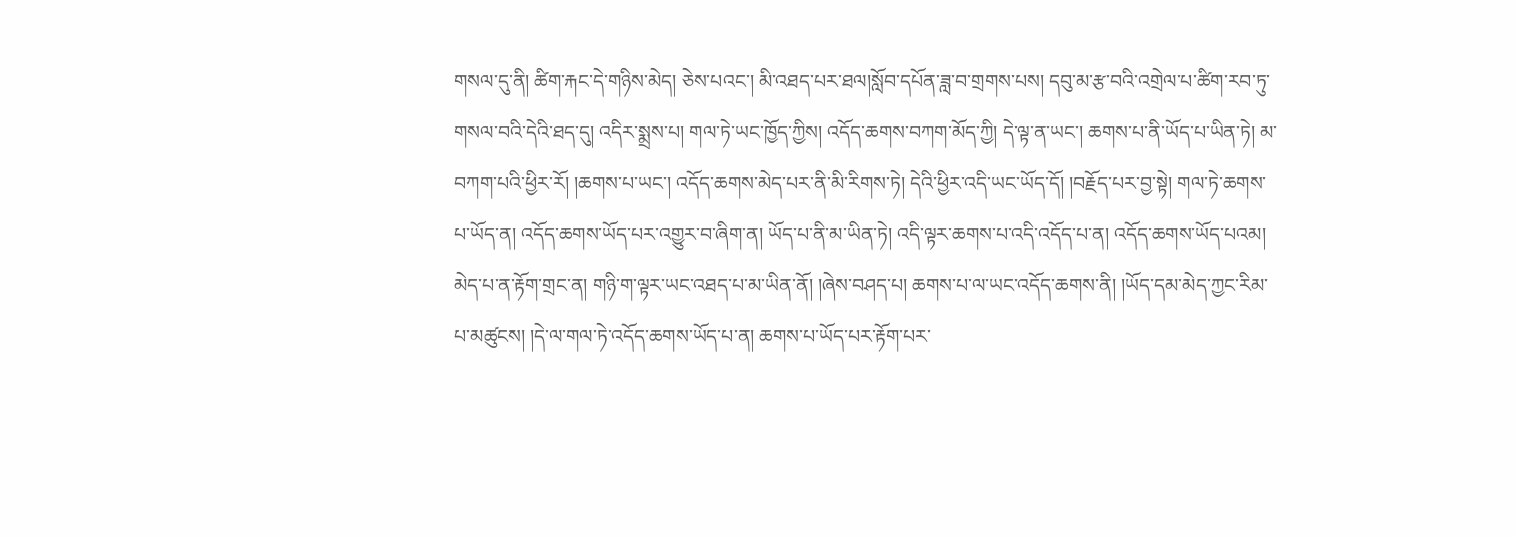གསལ་དུ་ནི། ཚིག་རྐང་དེ་གཉིས་མེད། ཅེས་པའང་། མི་འཐད་པར་ཐལ།སློབ་དཔོན་ཟླ་བ་གྲགས་པས། དབུ་མ་རྩ་བའི་འགྲེལ་པ་ཚིག་རབ་ཏུ་གསལ་བའི་དེའི་ཐད་དུ། འདིར་སྨྲས་པ། གལ་ཏེ་ཡང་ཁྱོད་ཀྱིས། འདོད་ཆགས་བཀག་མོད་ཀྱི། དེ་ལྟ་ན་ཡང་། ཆགས་པ་ནི་ཡོད་པ་ཡིན་ཏེ། མ་བཀག་པའི་ཕྱིར་རོ། །ཆགས་པ་ཡང་། འདོད་ཆགས་མེད་པར་ནི་མི་རིགས་ཏེ། དེའི་ཕྱིར་འདི་ཡང་ཡོད་དོ། །བརྗོད་པར་བྱ་སྟེ། གལ་ཏེ་ཆགས་པ་ཡོད་ན། འདོད་ཆགས་ཡོད་པར་འགྱུར་བ་ཞིག་ན། ཡོད་པ་ནི་མ་ཡིན་ཏེ། འདི་ལྟར་ཆགས་པ་འདི་འདོད་པ་ན། འདོད་ཆགས་ཡོད་པའམ། མེད་པ་ན་རྟོག་གྲང་ན། གཉི་ག་ལྟར་ཡང་འཐད་པ་མ་ཡིན་ནོ། །ཞེས་བཤད་པ། ཆགས་པ་ལ་ཡང་འདོད་ཆགས་ནི། །ཡོད་དམ་མེད་ཀྱང་རིམ་པ་མཚུངས། །དེ་ལ་གལ་ཏེ་འདོད་ཆགས་ཡོད་པ་ན། ཆགས་པ་ཡོད་པར་རྟོག་པར་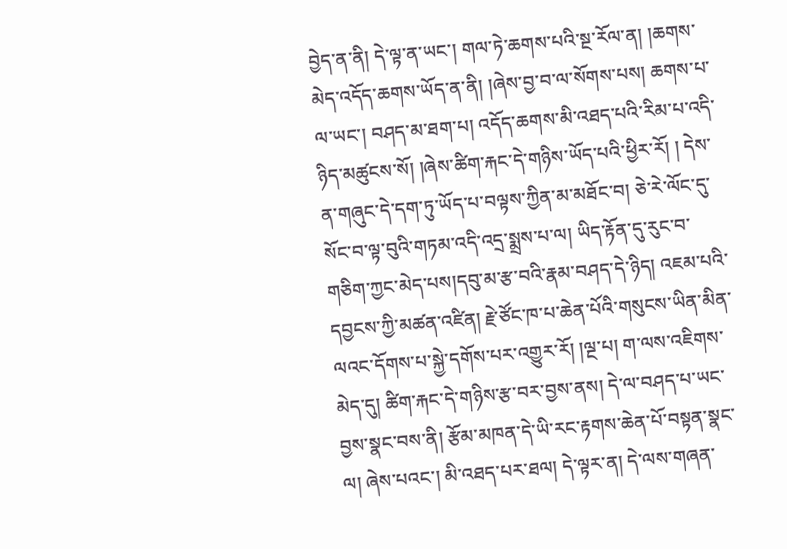བྱེད་ན་ནི། དེ་ལྟ་ན་ཡང་། གལ་ཏེ་ཆགས་པའི་སྔ་རོལ་ན། །ཆགས་མེད་འདོད་ཆགས་ཡོད་ན་ནི། །ཞེས་བྱ་བ་ལ་སོགས་པས། ཆགས་པ་ལ་ཡང་། བཤད་མ་ཐག་པ། འདོད་ཆགས་མི་འཐད་པའི་རིམ་པ་འདི་ཉིད་མཚུངས་སོ། །ཞེས་ཚིག་རྐང་དེ་གཉིས་ཡོད་པའི་ཕྱིར་རོ། ། དེས་ན་གཞུང་དེ་དག་ཏུ་ཡོད་པ་བལྟས་ཀྱིན་མ་མཐོང་བ། ཅེ་རེ་ལོང་དུ་སོང་བ་ལྟ་བུའི་གཏམ་འདི་འདྲ་སྨྲས་པ་ལ། ཡིད་རྟོན་དུ་རུང་བ་གཅིག་ཀྱང་མེད་པས།དབུ་མ་རྩ་བའི་རྣམ་བཤད་དེ་ཉིད། འཇམ་པའི་དབྱངས་ཀྱི་མཚན་འཛིན། རྗེ་ཙོང་ཁ་པ་ཆེན་པོའི་གསུངས་ཡིན་མིན་ལའང་དོགས་པ་སྐྱེ་དགོས་པར་འགྱུར་རོ། །ལྔ་པ། ག་ལས་འཇིགས་མེད་དུ། ཚིག་རྐང་དེ་གཉིས་རྩ་བར་བྱས་ནས། དེ་ལ་བཤད་པ་ཡང་བྱས་སྣང་བས་ནི། རྩོམ་མཁན་དེ་ཡི་རང་རྟགས་ཆེན་པོ་བསྟན་སྣང་ལ། ཞེས་པའང་། མི་འཐད་པར་ཐལ། དེ་ལྟར་ན། དེ་ལས་གཞན་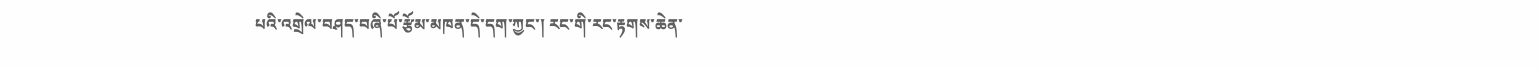པའི་འགྲེལ་བཤད་བཞི་པོ་རྩོམ་མཁན་དེ་དག་ཀྱང་། རང་གི་རང་རྟགས་ཆེན་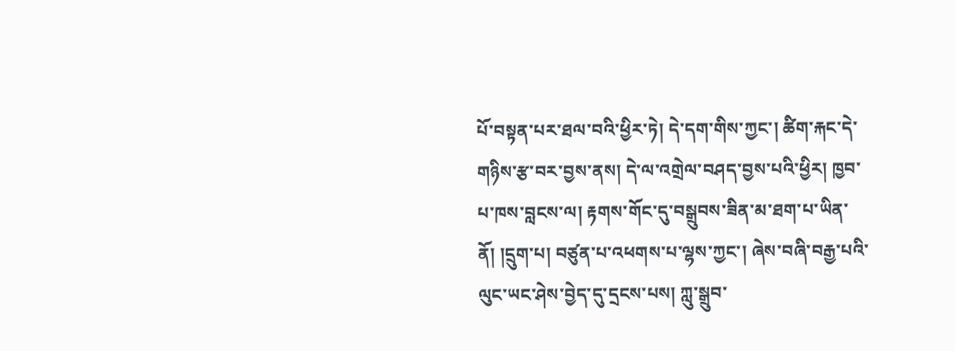པོ་བསྟན་པར་ཐལ་བའི་ཕྱིར་ཏེ། དེ་དག་གིས་ཀྱང་། ཚིག་རྐང་དེ་གཉིས་རྩ་བར་བྱས་ནས། དེ་ལ་འགྲེལ་བཤད་བྱས་པའི་ཕྱིར། ཁྱབ་པ་ཁས་བླངས་ལ། རྟགས་གོང་དུ་བསྒྲུབས་ཟིན་མ་ཐག་པ་ཡིན་ནོ། །དྲུག་པ། བཙུན་པ་འཕགས་པ་ལྷས་ཀྱང་། ཞེས་བཞི་བརྒྱ་པའི་ལུང་ཡང་ཤེས་བྱེད་དུ་དྲངས་པས། ཀླུ་སྒྲུབ་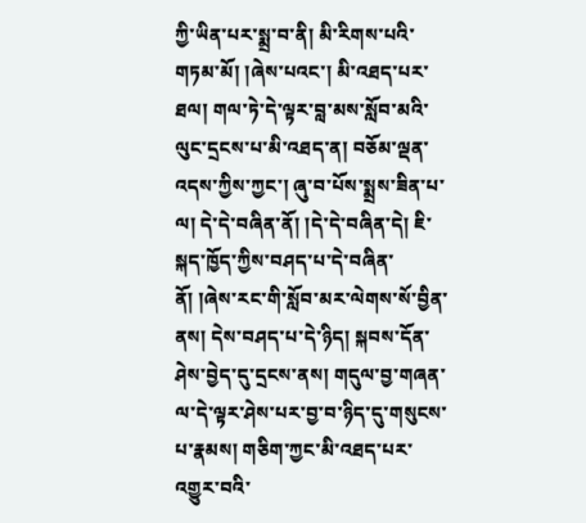ཀྱི་ཡིན་པར་སྨྲ་བ་ནི། མི་རིགས་པའི་གཏམ་མོ། །ཞེས་པའང་། མི་འཐད་པར་ཐལ། གལ་ཏེ་དེ་ལྟར་བླ་མས་སློབ་མའི་ལུང་དྲངས་པ་མི་འཐད་ན། བཅོམ་ལྡན་འདས་ཀྱིས་ཀྱང་། ཞུ་བ་པོས་སྨྲས་ཟིན་པ་ལ། དེ་དེ་བཞིན་ནོ། །དེ་དེ་བཞིན་དེ། ཇི་སྐད་ཁྱོད་ཀྱིས་བཤད་པ་དེ་བཞིན་ནོ། །ཞེས་རང་གི་སློབ་མར་ལེགས་སོ་བྱིན་ནས། དེས་བཤད་པ་དེ་ཉིད། སྐབས་དོན་ཤེས་བྱེད་དུ་དྲངས་ནས། གདུལ་བྱ་གཞན་ལ་དེ་ལྟར་ཤེས་པར་བྱ་བ་ཉིད་དུ་གསུངས་པ་རྣམས། གཅིག་ཀྱང་མི་འཐད་པར་འགྱུར་བའི་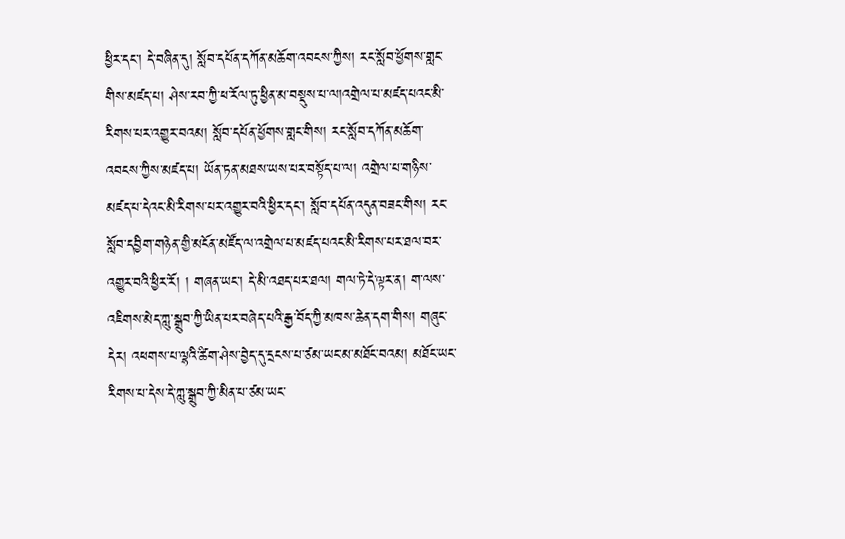ཕྱིར་དང་། དེ་བཞིན་དུ། སློབ་དཔོན་དཀོན་མཆོག་འབངས་ཀྱིས། རང་སློབ་ཕྱོགས་གླང་གིས་མཛད་པ། ཤེས་རབ་ཀྱི་ཕ་རོལ་ཏུ་ཕྱིན་མ་བསྡུས་པ་ལ།འགྲེལ་པ་མཛད་པའང་མི་རིགས་པར་འགྱུར་བའམ། སློབ་དཔོན་ཕྱོགས་གླང་གིས། རང་སློབ་དཀོན་མཆོག་འབངས་ཀྱིས་མཛད་པ། ཡོན་ཏན་མཐས་ཡས་པར་བསྟོད་པ་ལ། འགྲེལ་པ་གཉིས་མཛད་པ་དེའང་མི་རིགས་པར་འགྱུར་བའི་ཕྱིར་དང་། སློབ་དཔོན་འདུན་བཟང་གིས། རང་སློབ་དབྱིག་གཉེན་གྱི་མངོན་མཛོད་ལ་འགྲེལ་པ་མཛད་པའང་མི་རིགས་པར་ཐལ་བར་འགྱུར་བའི་ཕྱིར་རོ། ། གཞན་ཡང་། དེ་མི་འཐད་པར་ཐལ། གལ་ཏེ་དེ་ལྟར་ན། ག་ལས་འཇིགས་མེད་ཀླུ་སྒྲུབ་ཀྱི་ཡིན་པར་བཞེད་པའི་རྒྱ་བོད་ཀྱི་མཁས་ཆེན་དག་གིས། གཞུང་དེར། འཕགས་པ་ལྷའི་ཚིག་ཤེས་བྱེད་དུ་དྲངས་པ་ཙམ་ཡང་མ་མཐོང་བའམ། མཐོང་ཡང་རིགས་པ་དེས་དེ་ཀླུ་སྒྲུབ་ཀྱི་མིན་པ་ཙམ་ཡང་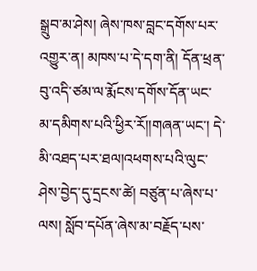སྒྲུབ་མ་ཤེས། ཞེས་ཁས་བླང་དགོས་པར་འགྱུར་ན། མཁས་པ་དེ་དག་ནི། དོན་ཕྲན་བུ་འདི་ཙམ་ལ་རྨོངས་དགོས་དོན་ཡང་མ་དམིགས་པའི་ཕྱིར་རོ།།གཞན་ཡང་། དེ་མི་འཐད་པར་ཐལ།འཕགས་པའི་ལུང་ཤེས་བྱེད་དུ་དྲངས་ཚེ། བཙུན་པ་ཞེས་པ་ལས། སློབ་དཔོན་ཞེས་མ་བརྗོད་པས་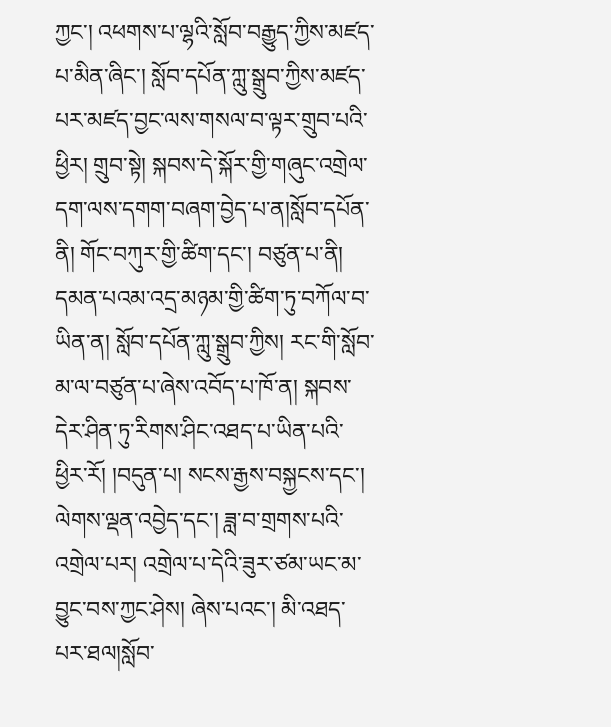ཀྱང་། འཕགས་པ་ལྷའི་སློབ་བརྒྱུད་ཀྱིས་མཛད་པ་མིན་ཞིང་། སློབ་དཔོན་ཀླུ་སྒྲུབ་ཀྱིས་མཛད་པར་མཛད་བྱང་ལས་གསལ་བ་ལྟར་གྲུབ་པའི་ཕྱིར། གྲུབ་སྟེ། སྐབས་དེ་སྐོར་གྱི་གཞུང་འགྲེལ་དག་ལས་དགག་བཞག་བྱེད་པ་ན།སློབ་དཔོན་ནི། གོང་བཀུར་གྱི་ཚིག་དང་། བཙུན་པ་ནི། དམན་པའམ་འདྲ་མཉམ་གྱི་ཚིག་ཏུ་བཀོལ་བ་ཡིན་ན། སློབ་དཔོན་ཀླུ་སྒྲུབ་ཀྱིས། རང་གི་སློབ་མ་ལ་བཙུན་པ་ཞེས་འབོད་པ་ཁོ་ན། སྐབས་དེར་ཤིན་ཏུ་རིགས་ཤིང་འཐད་པ་ཡིན་པའི་ཕྱིར་རོ། །བདུན་པ། སངས་རྒྱས་བསྐྱངས་དང་། ལེགས་ལྡན་འབྱེད་དང་། ཟླ་བ་གྲགས་པའི་འགྲེལ་པར། འགྲེལ་པ་དེའི་ཟུར་ཙམ་ཡང་མ་བྱུང་བས་ཀྱང་ཤེས། ཞེས་པའང་། མི་འཐད་པར་ཐལ།སློབ་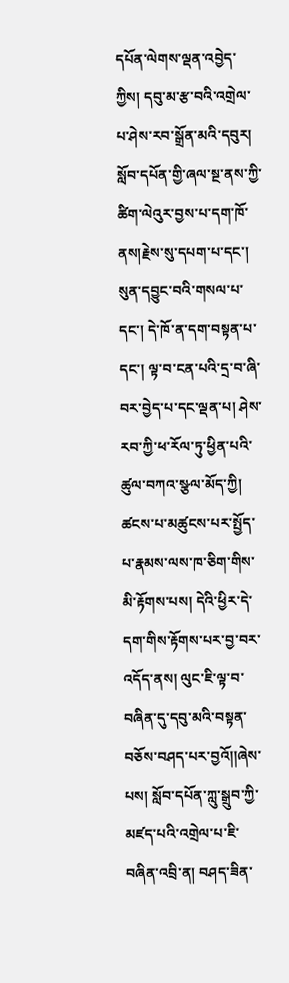དཔོན་ལེགས་ལྡན་འབྱེད་ཀྱིས། དབུ་མ་རྩ་བའི་འགྲེལ་པ་ཤེས་རབ་སྒྲོན་མའི་དབུར། སློབ་དཔོན་གྱི་ཞལ་སྔ་ནས་ཀྱི་ཚིག་ལེའུར་བྱས་པ་དག་ཁོ་ནས།རྗེས་སུ་དཔག་པ་དང་། སུན་དབྱུང་བའི་གསལ་པ་དང་། དེ་ཁོ་ན་དག་བསྟན་པ་དང་། ལྟ་བ་ངན་པའི་དྲ་བ་ཞི་བར་བྱེད་པ་དང་ལྡན་པ། ཤེས་རབ་ཀྱི་ཕ་རོལ་ཏུ་ཕྱིན་པའི་ཚུལ་བཀའ་སྩལ་མོད་ཀྱི། ཚངས་པ་མཚུངས་པར་སྤྱོད་པ་རྣམས་ལས་ཁ་ཅིག་གིས་མི་རྟོགས་པས། དེའི་ཕྱིར་དེ་དག་གིས་རྟོགས་པར་བྱ་བར་འདོད་ནས། ལུང་ཇི་ལྟ་བ་བཞིན་དུ་དབུ་མའི་བསྟན་བཅོས་བཤད་པར་བྱའོ།།ཞེས་པས། སློབ་དཔོན་ཀླུ་སྒྲུབ་ཀྱི་མཛད་པའི་འགྲེལ་པ་ཇི་བཞིན་འབྲི་ན། བཤད་ཟིན་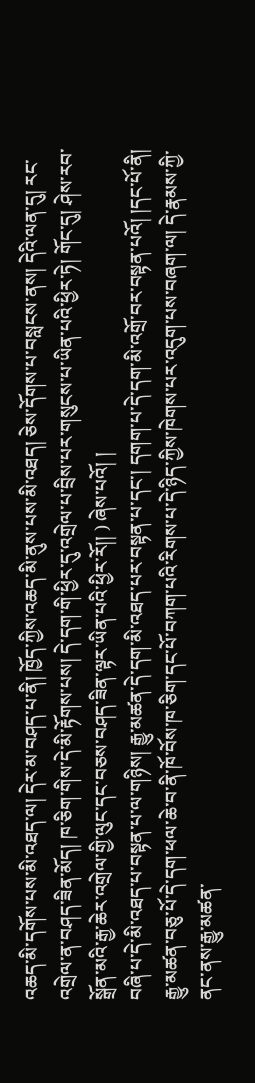འཆད་མི་དགོས་པས་མི་འཐད་ལ། དེར་མ་བཤད་པ་ནི། ཁྱོད་ཀྱིས་འཆད་མི་ནུས་པས་མི་འཐད། ཅེས་དོགས་པ་བསླངས་ནས། དེའི་ལན་དུ། རང་འགྲེལ་ན་བཤད་ཟིན་མོད། ཁ་ཅིག་གིས་དེ་མི་རྟོགས་པས། དེ་དག་གི་ཕྱིར་དུ་འགྲེལ་པ་བྲིས་པར་གསུངས་པ་ཡིན་པའི་ཕྱིར་ཏེ། གོང་དུ། ཤེས་རབ་སྒྲོན་མའི་རྒྱ་ཆེར་འགྲེལ་གྱི་ལུང་དང་བཅས་བཤད་ཟིན་ལྟར་ཡིན་པའི་ཕྱིར་རོ།། ) ཞེས་པའོ། །
བཞི་པ་དེ་མི་འཐད་པ་བསྟན་པ་ལ་གཉིས། རྒྱུ་མཚན་དེ་དག་མི་འཐད་པར་བསྟན་པ་དང་། དགག་པ་དེ་དག་མི་འགྲོ་བར་བསྟན་པའོ། །དང་པོ་ནི། རྒྱུ་མཚན་བཅུ་པོ་དེ་དག་ཕལ་ཆེ་བ་ནི་ཁོ་བོས་ཁ་ཅིག་དང་པོ་བཀག་པའི་རིགས་པ་དེ་ཉིད་ཀྱིས་ཁེགས་པར་འདུག་པས་བཞག་ལ། དེ་རྣམས་ཀྱི་ནང་ནས་རྒྱུ་མཚན་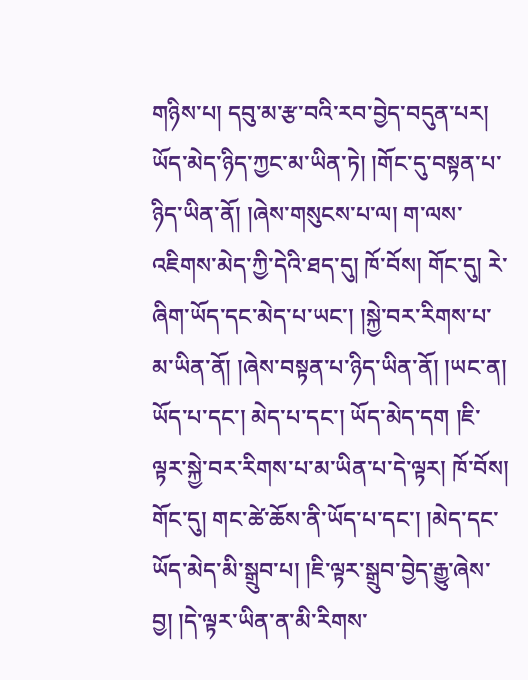གཉིས་པ། དབུ་མ་རྩ་བའི་རབ་བྱེད་བདུན་པར། ཡོད་མེད་ཉིད་ཀྱང་མ་ཡིན་ཏེ། །གོང་དུ་བསྟན་པ་ཉིད་ཡིན་ནོ། །ཞེས་གསུངས་པ་ལ། ག་ལས་འཇིགས་མེད་ཀྱི་དེའི་ཐད་དུ། ཁོ་བོས། གོང་དུ། རེ་ཞིག་ཡོད་དང་མེད་པ་ཡང་། །སྐྱེ་བར་རིགས་པ་མ་ཡིན་ནོ། །ཞེས་བསྟན་པ་ཉིད་ཡིན་ནོ། །ཡང་ན། ཡོད་པ་དང་། མེད་པ་དང་། ཡོད་མེད་དག །ཇི་ལྟར་སྐྱེ་བར་རིགས་པ་མ་ཡིན་པ་དེ་ལྟར། ཁོ་བོས། གོང་དུ། གང་ཚེ་ཆོས་ནི་ཡོད་པ་དང་། །མེད་དང་ཡོད་མེད་མི་སྒྲུབ་པ། །ཇི་ལྟར་སྒྲུབ་བྱེད་རྒྱུ་ཞེས་བྱ། །དེ་ལྟར་ཡིན་ན་མི་རིགས་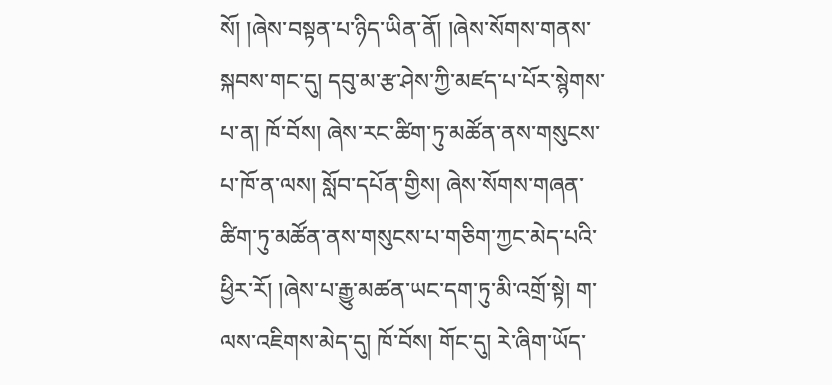སོ། །ཞེས་བསྟན་པ་ཉིད་ཡིན་ནོ། །ཞེས་སོགས་གནས་སྐབས་གང་དུ། དབུ་མ་རྩ་ཤེས་ཀྱི་མཛད་པ་པོར་སྙེགས་པ་ན། ཁོ་བོས། ཞེས་རང་ཚིག་ཏུ་མཚོན་ནས་གསུངས་པ་ཁོ་ན་ལས། སློབ་དཔོན་གྱིས། ཞེས་སོགས་གཞན་ཚིག་ཏུ་མཚོན་ནས་གསུངས་པ་གཅིག་ཀྱང་མེད་པའི་ཕྱིར་རོ། །ཞེས་པ་རྒྱུ་མཚན་ཡང་དག་ཏུ་མི་འགྲོ་སྟེ། ག་ལས་འཇིགས་མེད་དུ། ཁོ་བོས། གོང་དུ། རེ་ཞིག་ཡོད་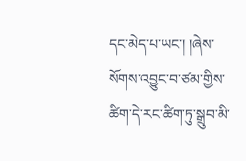དང་མེད་པ་ཡང་། །ཞེས་སོགས་འབྱུང་བ་ཙམ་གྱིས་ཚིག་དེ་རང་ཚིག་ཏུ་སྒྲུབ་མི་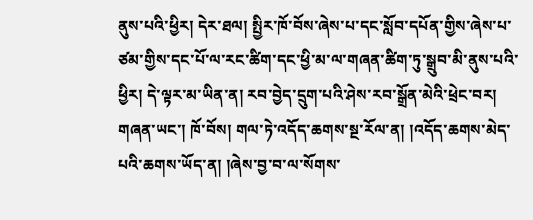ནུས་པའི་ཕྱིར། དེར་ཐལ། སྤྱིར་ཁོ་བོས་ཞེས་པ་དང་སློབ་དཔོན་གྱིས་ཞེས་པ་ཙམ་གྱིས་དང་པོ་ལ་རང་ཚིག་དང་ཕྱི་མ་ལ་གཞན་ཚིག་ཏུ་སྒྲུབ་མི་ནུས་པའི་ཕྱིར། དེ་ལྟར་མ་ཡིན་ན། རབ་བྱེད་དྲུག་པའི་ཤེས་རབ་སྒྲོན་མེའི་ཕྲེང་བར། གཞན་ཡང་། ཁོ་བོས། གལ་ཏེ་འདོད་ཆགས་སྔ་རོལ་ན། །འདོད་ཆགས་མེད་པའི་ཆགས་ཡོད་ན། །ཞེས་བྱ་བ་ལ་སོགས་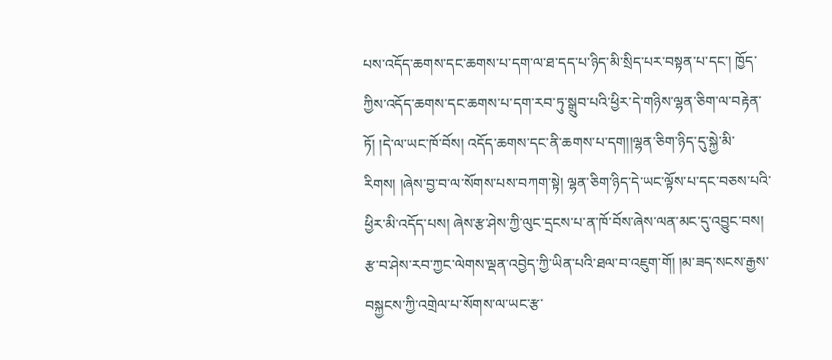པས་འདོད་ཆགས་དང་ཆགས་པ་དག་ལ་ཐ་དད་པ་ཉིད་མི་སྲིད་པར་བསྟན་པ་དང་། ཁྱོད་ཀྱིས་འདོད་ཆགས་དང་ཆགས་པ་དག་རབ་ཏུ་སྒྲུབ་པའི་ཕྱིར་དེ་གཉིས་ལྷན་ཅིག་ལ་བརྟེན་ཏོ། །དེ་ལ་ཡང་ཁོ་བོས། འདོད་ཆགས་དང་ནི་ཆགས་པ་དག།།ལྷན་ཅིག་ཉིད་དུ་སྐྱེ་མི་རིགས། །ཞེས་བྱ་བ་ལ་སོགས་པས་བཀག་སྟེ། ལྷན་ཅིག་ཉིད་དེ་ཡང་ལྟོས་པ་དང་བཅས་པའི་ཕྱིར་མི་འདོད་པས། ཞེས་རྩ་ཤེས་ཀྱི་ལུང་དྲངས་པ་ན་ཁོ་བོས་ཞེས་ལན་མང་དུ་འབྱུང་བས། རྩ་བ་ཤེས་རབ་ཀྱང་ལེགས་ལྡན་འབྱེད་ཀྱི་ཡིན་པའི་ཐལ་བ་འཇུག་གོ། །མ་ཟད་སངས་རྒྱས་བསྐྱངས་ཀྱི་འགྲེལ་པ་སོགས་ལ་ཡང་རྩ་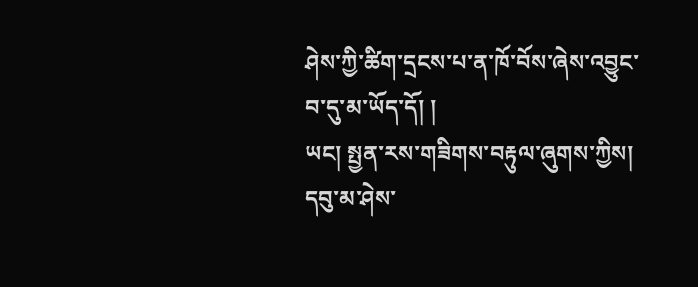ཤེས་ཀྱི་ཚིག་དྲངས་པ་ན་ཁོ་བོས་ཞེས་འབྱུང་བ་དུ་མ་ཡོད་དོ། །
ཡང། སྤྱན་རས་གཟིགས་བརྟུལ་ཞུགས་ཀྱིས། དབུ་མ་ཤེས་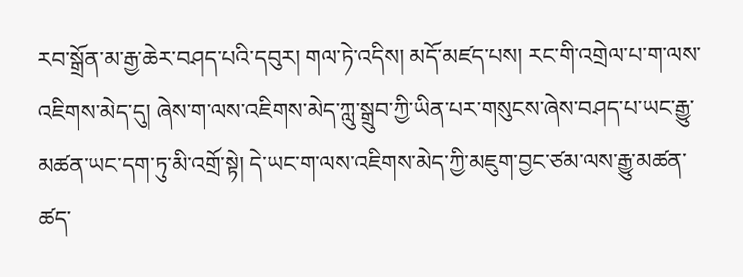རབ་སྒྲོན་མ་རྒྱ་ཆེར་བཤད་པའི་དབུར། གལ་ཏེ་འདིས། མདོ་མཛད་པས། རང་གི་འགྲེལ་པ་ག་ལས་འཇིགས་མེད་དུ། ཞེས་ག་ལས་འཇིགས་མེད་ཀླུ་སྒྲུབ་ཀྱི་ཡིན་པར་གསུངས་ཞེས་བཤད་པ་ཡང་རྒྱུ་མཚན་ཡང་དག་ཏུ་མི་འགྲོ་སྟེ། དེ་ཡང་ག་ལས་འཇིགས་མེད་ཀྱི་མཇུག་བྱང་ཙམ་ལས་རྒྱུ་མཚན་ཚད་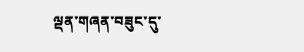ལྡན་གཞན་བཟུང་དུ་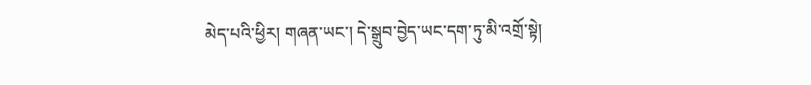མེད་པའི་ཕྱིར། གཞན་ཡང་། དེ་སྒྲུབ་བྱེད་ཡང་དག་ཏུ་མི་འགྲོ་སྟེ།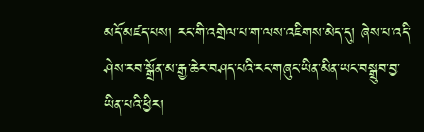མདོ་མཛད་པས། རང་གི་འགྲེལ་པ་ག་ལས་འཇིགས་མེད་དུ། ཞེས་པ་འདི་ཤེས་རབ་སྒྲོན་མ་རྒྱ་ཆེར་བཤད་པའི་རང་གཞུང་ཡིན་མིན་ཡང་བསྒྲུབ་བྱ་ཡིན་པའི་ཕྱིར།